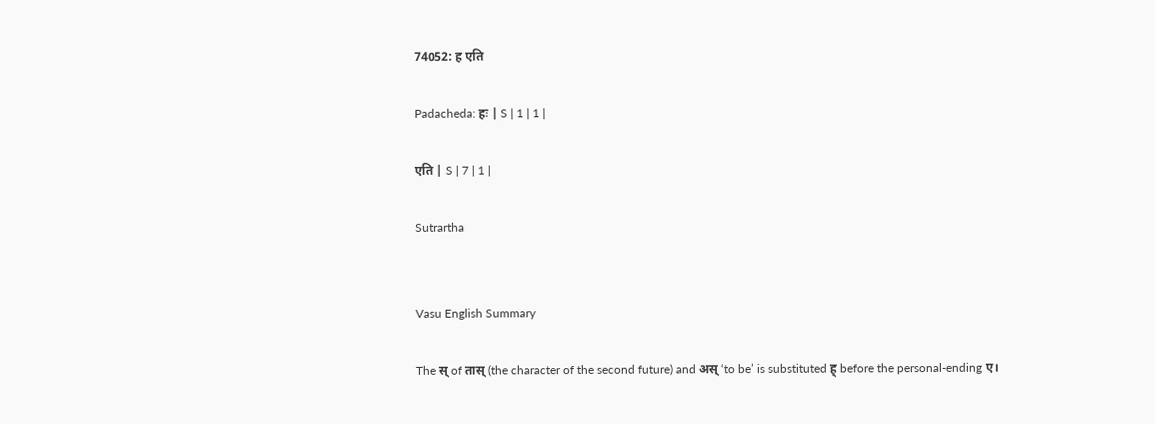74052: ह एति

Padacheda: हः | S | 1 | 1 |

एति | S | 7 | 1 |

Sutrartha


Vasu English Summary

The स् of तास् (the character of the second future) and अस् ‘to be’ is substituted ह् before the personal-ending ए।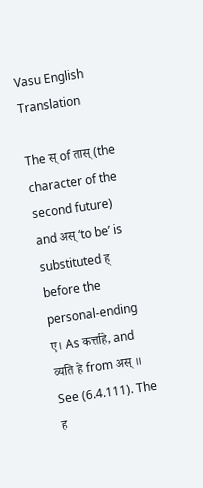Vasu English Translation

The स् of तास् (the character of the second future) and अस् ‘to be’ is substituted ह् before the personal-ending ए। As कर्त्ताहे, and व्यति हे from अस् ॥ See (6.4.111). The ह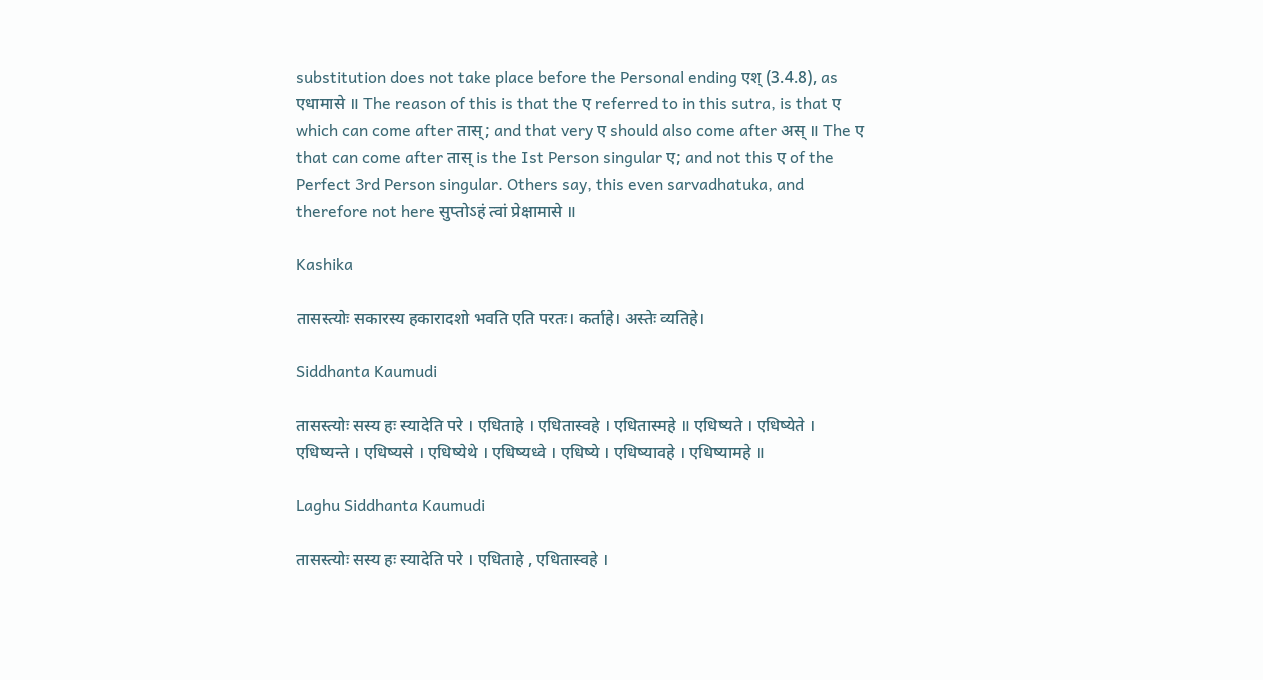substitution does not take place before the Personal ending एश् (3.4.8), as एधामासे ॥ The reason of this is that the ए referred to in this sutra, is that ए which can come after तास्; and that very ए should also come after अस् ॥ The ए that can come after तास् is the Ist Person singular ए; and not this ए of the Perfect 3rd Person singular. Others say, this even sarvadhatuka, and therefore not here सुप्तोऽहं त्वां प्रेक्षामासे ॥

Kashika

तासस्त्योः सकारस्य हकारादशो भवति एति परतः। कर्ताहे। अस्तेः व्यतिहे।

Siddhanta Kaumudi

तासस्त्योः सस्य हः स्यादेति परे । एधिताहे । एधितास्वहे । एधितास्महे ॥ एधिष्यते । एधिष्येते । एधिष्यन्ते । एधिष्यसे । एधिष्येथे । एधिष्यध्वे । एधिष्ये । एधिष्यावहे । एधिष्यामहे ॥

Laghu Siddhanta Kaumudi

तासस्त्योः सस्य हः स्यादेति परे । एधिताहे , एधितास्वहे ।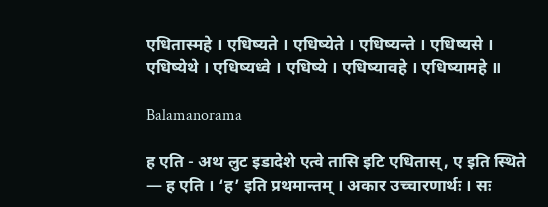एधितास्महे । एधिष्यते । एधिष्येते । एधिष्यन्ते । एधिष्यसे । एधिष्येथे । एधिष्यध्वे । एधिष्ये । एधिष्यावहे । एधिष्यामहे ॥

Balamanorama

ह एति - अथ लुट इडादेशे एत्वे तासि इटि एधितास्, ए इति स्थिते — ह एति । ‘ह’ इति प्रथमान्तम् । अकार उच्चारणार्थः । सः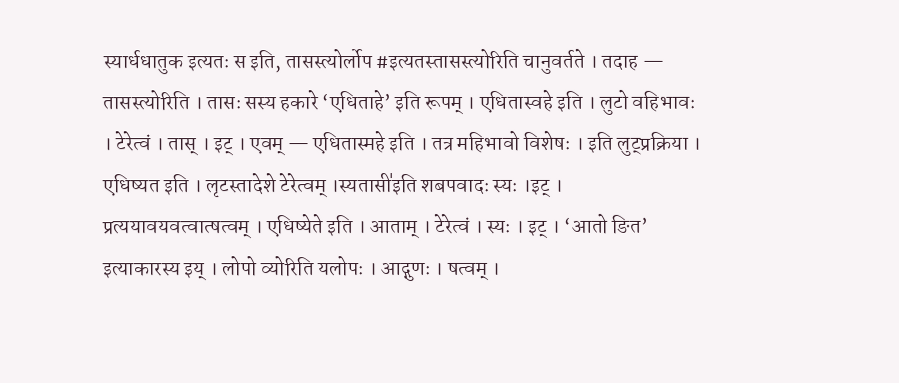स्यार्धधातुक इत्यतः स इति, तासस्त्योर्लोप #इत्यतस्तासस्त्योरिति चानुवर्तते । तदाह — तासस्त्योरिति । तासः सस्य हकारे ‘एधिताहे’ इति रूपम् । एधितास्वहे इति । लुटो वहिभावः । टेरेत्वं । तास् । इट् । एवम् — एधितास्महे इति । तत्र महिभावो विशेषः । इति लुट्प्रक्रिया । एधिष्यत इति । लृटस्तादेशे टेरेत्वम् ।स्यतासी॑इति शबपवादः स्यः ।इट् । प्रत्ययावयवत्वात्षत्वम् । एधिष्येते इति । आताम् । टेरेत्वं । स्यः । इट् । ‘आतो ङित’ इत्याकारस्य इय् । लोपो व्योरिति यलोपः । आद्गुणः । षत्वम् ।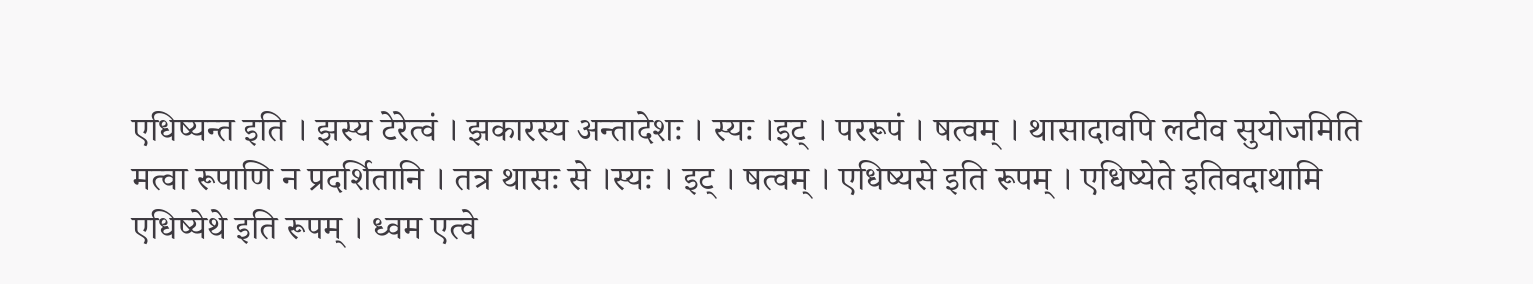एधिष्यन्त इति । झस्य टेरेत्वं । झकारस्य अन्तादेशः । स्यः ।इट् । पररूपं । षत्वम् । थासादावपि लटीव सुयोजमिति मत्वा रूपाणि न प्रदर्शितानि । तत्र थासः से ।स्यः । इट् । षत्वम् । एधिष्यसे इति रूपम् । एधिष्येते इतिवदाथामि एधिष्येथे इति रूपम् । ध्वम एत्वे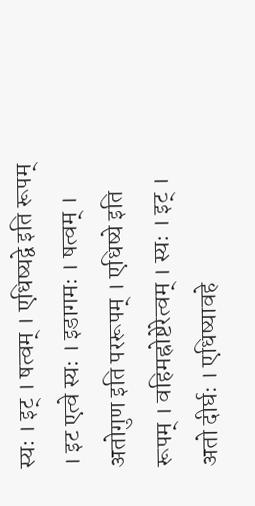स्यः । इट् । षत्वम् । एधिष्यद्वे इति रूपम् । इट एत्वे स्यः । इडागमः । षत्वम् । अतोगुण इति पररूपम् । एधिष्ये इति रूपम् । वहिमह्रोष्टेरेत्वम् । स्यः । इट् । अतो दीर्घः । एधिष्यावहे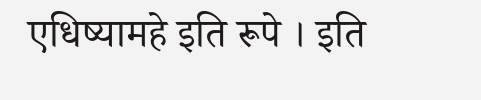एधिष्यामहे इति रूपे । इति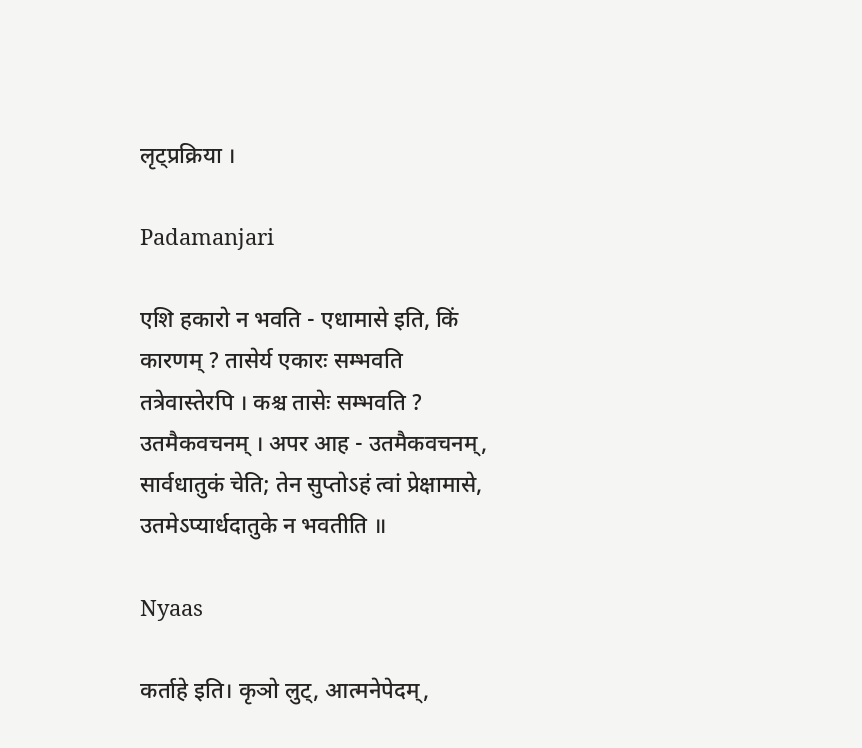लृट्प्रक्रिया ।

Padamanjari

एशि हकारो न भवति - एधामासे इति, किं कारणम् ? तासेर्य एकारः सम्भवति तत्रेवास्तेरपि । कश्च तासेः सम्भवति ? उतमैकवचनम् । अपर आह - उतमैकवचनम्, सार्वधातुकं चेति; तेन सुप्तोऽहं त्वां प्रेक्षामासे, उतमेऽप्यार्धदातुके न भवतीति ॥

Nyaas

कर्ताहे इति। कृञो लुट्, आत्मनेपेदम्,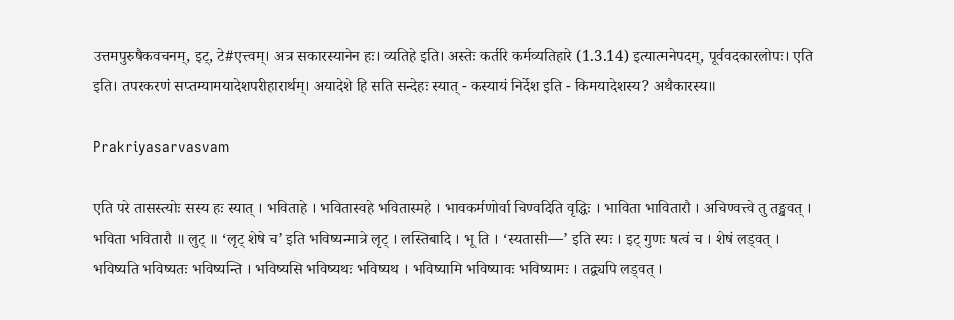उत्तमपुरुषैकवचनम्, इट्, टे#एत्त्वम्। अत्र सकारस्यानेन हः। व्यतिहे इति। अस्तेः कर्तरि कर्मव्यतिहारे (1.3.14) इत्यात्मनेपदम्, पूर्ववदकारलोपः। एति इति। तपरकरणं सप्तम्यामयादेशपरीहारार्थम्। अयादेशे हि सति सन्देहः स्यात् - कस्यायं निर्देश इति - किमयादेशस्य? अथैकारस्य॥

Prakriyasarvasvam

एति परे तासस्त्योः सस्य हः स्यात् । भविताहे । भवितास्वहे भवितास्महे । भावकर्मणोर्वा चिण्वदिति वृद्धिः । भाविता भावितारौ । अचिण्वत्त्वे तु तङ्खवत् । भविता भवितारौ ॥ लुट् ॥ ‘लृट् शेषे च’ इति भविष्यन्मात्रे लृट् । लस्तिबादि । भू ति । ‘स्यतासी—’ इति स्यः । इट् गुणः षत्वं च । शेषं लड्वत् । भविष्यति भविष्यतः भविष्यन्ति । भविष्यसि भविष्यथः भविष्यथ । भविष्यामि भविष्यावः भविष्यामः । तद्व्यपि लड्वत् ।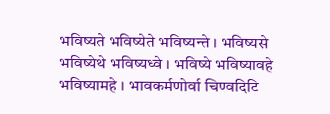भविष्यते भविष्येते भविष्यन्ते । भविष्यसे भविष्येथे भविष्यध्वे । भविष्ये भविष्यावहे भविष्यामहे । भावकर्मणोर्वा चिण्वदिटि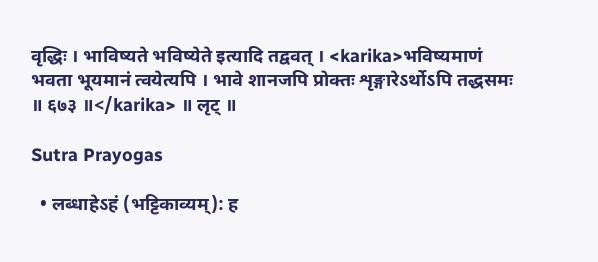वृद्धिः । भाविष्यते भविष्येते इत्यादि तद्ववत् । <karika>भविष्यमाणं भवता भूयमानं त्वयेत्यपि । भावे शानजपि प्रोक्तः शृङ्गारेऽर्थोऽपि तद्धसमः ॥ ६७३ ॥</karika> ॥ लृट् ॥

Sutra Prayogas

  • लब्धाहेऽहं (भट्टिकाव्यम्): ह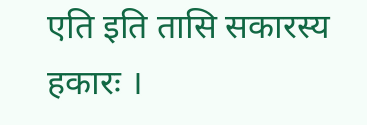एति इति तासि सकारस्य हकारः ।